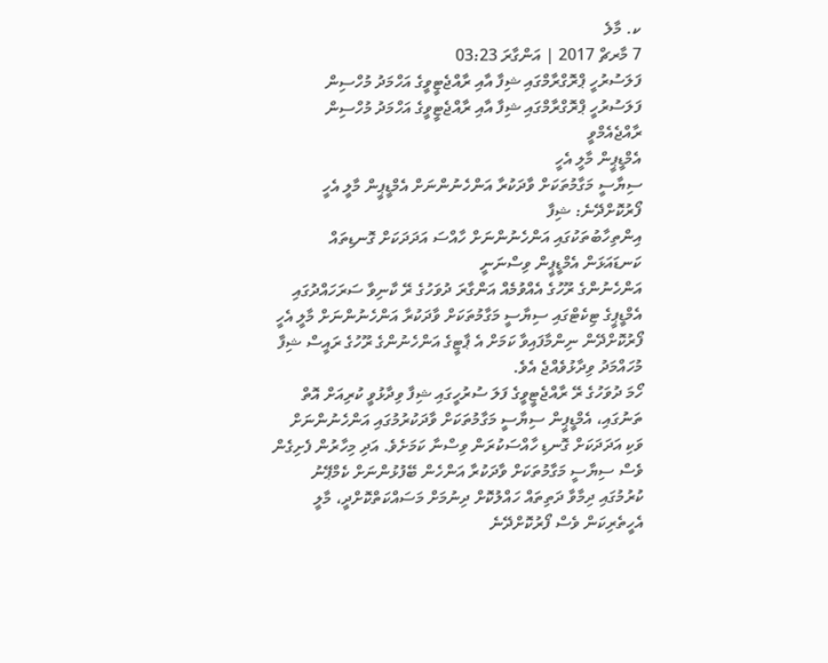ކ. މާލެ
7 މާރޗް 2017 | އަންގާރަ 03:23
ފަލަސުރުހީ ޕްރޮގްރާމްގައި ޝިފާ އާއި ރާއްޖެޓީވީގެ އަހްމަދު މުހްސިން
ފަލަސުރުހީ ޕްރޮގްރާމްގައި ޝިފާ އާއި ރާއްޖެޓީވީގެ އަހްމަދު މުހްސިން
ރާއްޖެއެމްވީ
އެމްޑީޕީން މާލީ އެހީ
ސިޔާސީ މަގާމުތަކަށް ވާދަކުރާ އަންހެނުންނަށް އެމްޑީޕީން މާލީ އެހީ ފޯރުކޮށްދޭނެ: ޝިފާ
އިންތިހާބުތަކުގައި އަންހެނުންނަށް ހާއްސަ އަދަދަކަށް ގޮނޑިތައް ކަނޑައަޅަން އެމްޑީޕީން ވިސްނަނީ
އަންހެނުންގެ ރޫހުގެ އެއްވުމެއް އަންގާރަ ދުވަހުގެ ރޭ ކާނިވާ ސަރަހައްދުގައި
އެމްޑީޕީގެ ޓިކެޓްގައި ސިޔާސީ މަގާމުތަކަށް ވާދަކުރާ އަންހެނުންނަށް މާލީ އެހީ ފޯރުކޮށްދޭން ނިންމާފައިވާ ކަމަށް އެ ޕާޓީގެ އަންހެނުންގެ ރޫހުގެ ރައީސް ޝިފާ މުހައްމަދު ވިދާޅުވެއްޖެ އެވެ.
ހޯމަ ދުވަހުގެ ރޭ ރާއްޖެޓީވީގެ ފަލަ ސުރުހީގައި ޝިފާ ވިދާޅުވީ ކުރިއަށް އޮތް ތަނުގައި، އެމްޑީޕީން ސިޔާސީ މަގާމުތަކަށް ވާދަކުރުމުގައި އަންހެނުންނަށް ވަކި އަދަދަކަށް ގޮނޑި ހާއްސަކުރަން ވިސްނާ ކަމަށެވެ. އަދި މިހާރުން ފެށިގެން ވެސް ސިޔާސީ މަގާމުތަކަށް ވާދަކުރާ އަންހެން ބޭފުޅުންނަށް ކެމްޕޭނު ކުރުމުގައި ދިމާވާ ދަތިތައް ހައްލުކޮށް ދިނުމަށް މަސައްކަތްކޮށްދީ، މާލީ އެހީތެރިކަން ވެސް ފޯރުކޮށްދޭނެ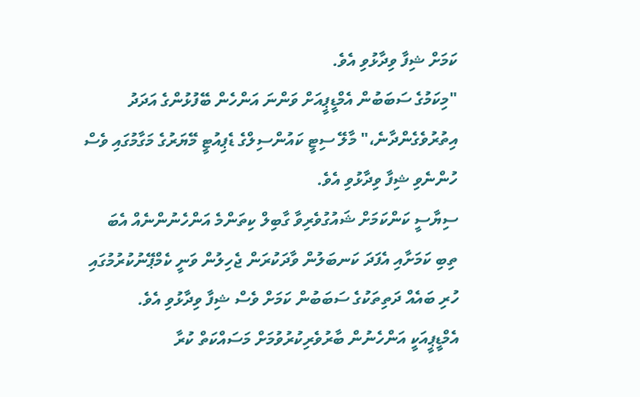ކަމަށް ޝިފާ ވިދާޅުވި އެވެ.
"މިކަމުގެ ސަބަބުން އެމްޑީޕީއަށް ވަންނަ އަންހެން ބޭފުޅުންގެ އަދަދު އިތުރުވެގެންދާނެ،" މާލޭ ސިޓީ ކައުންސިލްގެ ޑެޕިއުޓީ މޭޔަރުގެ މަގާމުގައި ވެސް ހުންނެވި ޝިފާ ވިދާޅުވި އެވެ.
ސިޔާސީ ކަންކަމަށް ޝައުގުވެރިވާ ގާބިލް ކިތަންމެ އަންހެނުންނެއް އެބަ ތިބި ކަމަށާއި އެފަދަ ކަނބަލުން ވާދަކުރަން ޖެހިލުން ވަނީ ކެމްޕޭނުކުރުމުގައި ހުރި ބައެއް ދަތިތަކުގެ ސަބަބުން ކަމަށް ވެސް ޝިފާ ވިދާޅުވި އެވެ.
އެމްޑީޕީއަކީ އަންހެނުން ބާރުވެރިކުރުވުމަށް މަސައްކަތް ކުރާ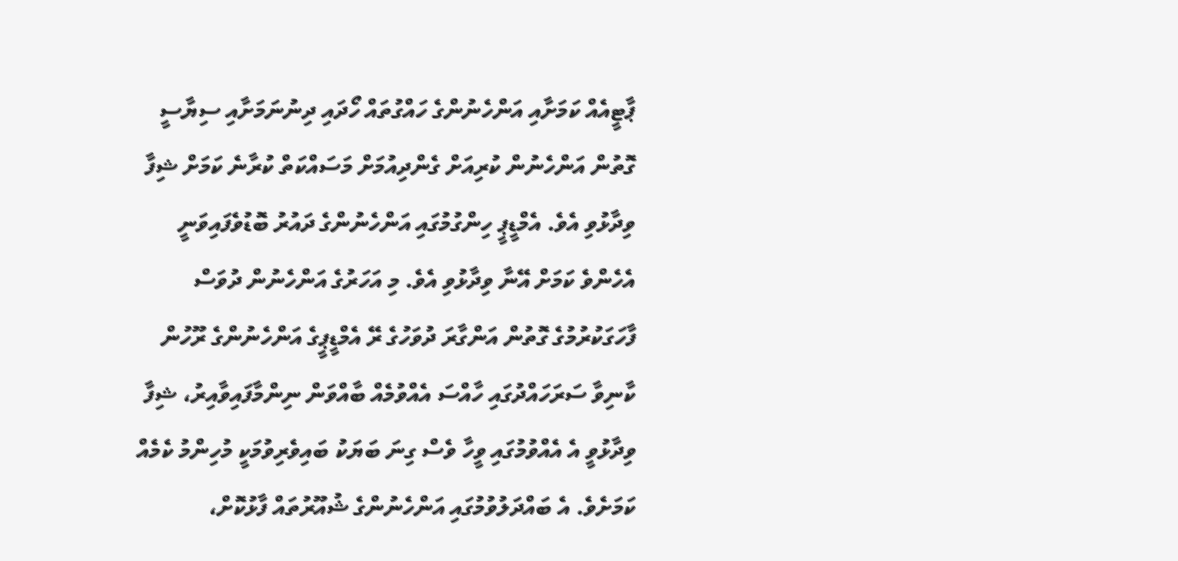ޕާޓީއެއް ކަމަށާއި އަންހެނުންގެ ހައްގުތައް ހޯދައި ދިނުނަމަށާއި ސިޔާސީ ގޮތުން އަންހެނުން ކުރިއަށް ގެންދިއުމަށް މަސައްކަތް ކުރާނެ ކަމަށް ޝިފާ ވިދާޅުވި އެވެ. އެމްޑީޕީ ހިންގުމުގައި އަންހެނުންގެ ދައުރު ބޮޑުވެފައިވަނީ އެހެންވެ ކަމަށް އޭނާ ވިދާޅުވި އެވެ. މި އަހަރުގެ އަންހެނުން ދުވަސް ފާހަގަކުރުމުގެ ގޮތުން އަންގާރަ ދުވަހުގެ ރޭ އެމްޑީޕީގެ އަންހެނުންގެ ރޫހުން ކާނިވާ ސަރަހައްދުގައި ހާއްސަ އެއްވުމެއް ބާއްވަން ނިންމާފައިވާއިރު، ޝިފާ ވިދާޅުވީ އެ އެއްވުމުގައި ވީހާ ވެސް ގިނަ ބަޔަކު ބައިވެރިވުމަކީ މުހިންމު ކެމެއް ކަމަށެވެ. އެ ބައްދަލުވުމުގައި އަންހެނުންގެ ޝުއޫރުތައް ފާޅުކޮށް،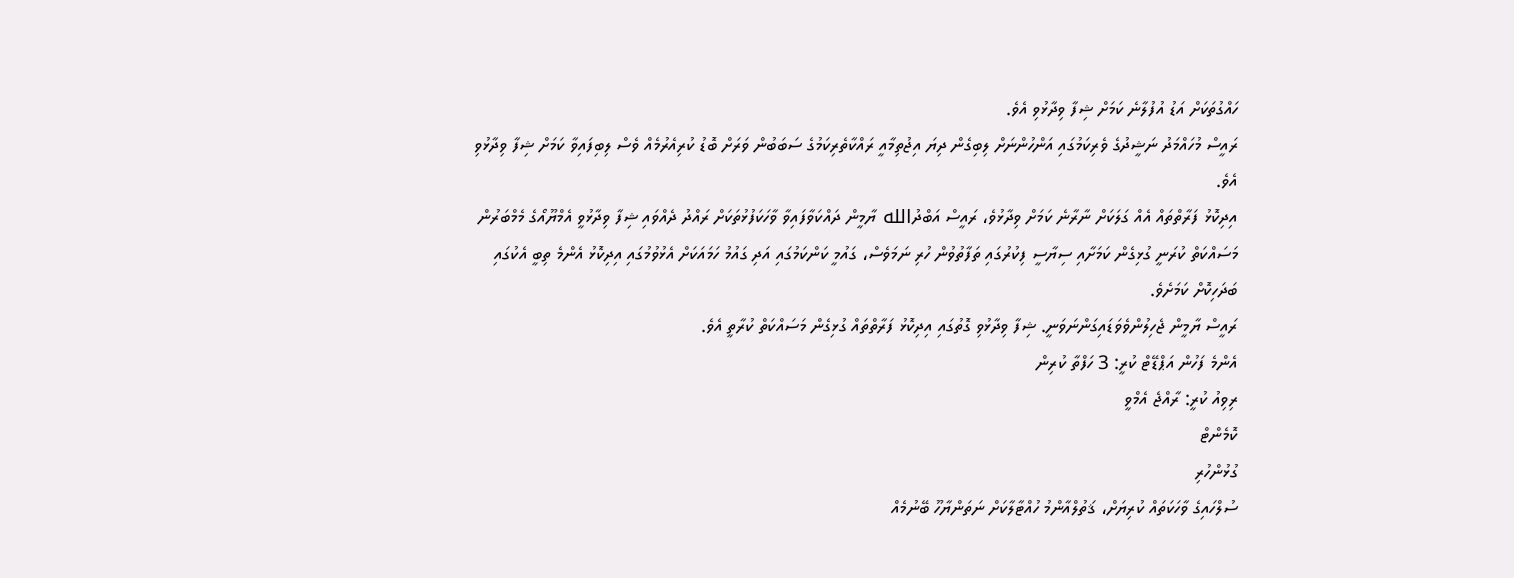ހައްގުތަކަށް އަޑު އުފުލާނެ ކަމަށް ޝިފާ ވިދާޅުވި އެވެ.
ރައީސް މުހައްމަދު ނަޝީދުގެ ވެރިކަމުގައި އަންހުންނަށް ލިބިގެން ދިޔަ އިޖުތިމާއީ ރައްކާތެރިކަމުގެ ސަބަބުން ވަރަށް ބޮޑު ކުރިއެރުމެއް ވެސް ލިބިފައިވާ ކަމަށް ޝިފާ ވިދާޅުވި އެވެ.
އިދިކޮޅު ފަރާތްތައް އެއް ގަލަކަށް ނާރާނެ ކަމަށް ވިދާޅުވެ، ރައީސް އަބްދުالله ޔާމީން ދައްކަވާފައިވާ ވާހަކަފުޅުތަކަށް ރައްދު ދެއްވައި ޝިފާ ވިދާޅުވީ އެމްޔޫއޯގެ މެމްބަރުން މަސައްކަތް ކުރަނީ ގުޅިގެން ކަމަށާއި ސިޔާސީ ފިކުރުގައި ތަފާތުވުން ހުރި ނަމަވެސް، ގައުމީ ކަންކަމުގައި އަދި ގައުމު ހަމައަކަށް އެޅުވުމުގައި އިދިކޮޅު އެންމެ ތިބީ އެކުގައި ބަދަހިކޮށް ކަމަށެވެ.
ރައީސް ޔާމީން ޖެހިލުންވެވަޑައިގަންނަވަނީ. ޝިފާ ވިދާޅުވި ގޮތުގައި އިދިކޮޅު ފަރާތްތައް ގުޅިގެން މަސައްކަތް ކުރާތީ އެވެ.
އެންމެ ފަހުން އަޕްޑޭޓް ކުރީ: 3 ހަފްތާ ކުރިން
ރިވިއު ކުރީ: ރާއްޖެ އެމްވީ
ކޮމެންޓް
ގުޅުންހުރި
ސުލްހައިގެ ވާހަކަތައް ކުރިޔަށް، ޤަތުލްއާންމު ހުއްޓާލާކަށް ނަތަންޔާހޫ ބޭނުމެއް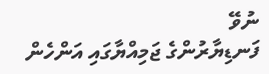ނުވޭ
ފަނޑިޔާރުންގެ ޖަމިއްޔާގައި އަންހެން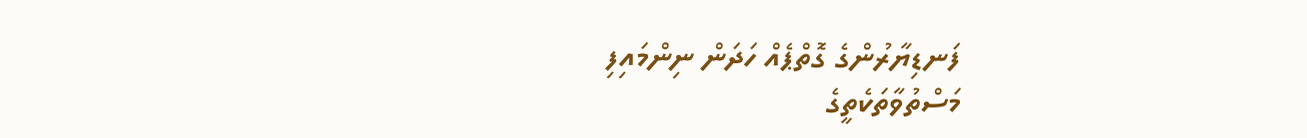ފަނޑިޔާރުންގެ ގޮތްޕެއް ހަދަން ނިންމައިފި
މަސްތުވާތަކެތީގެ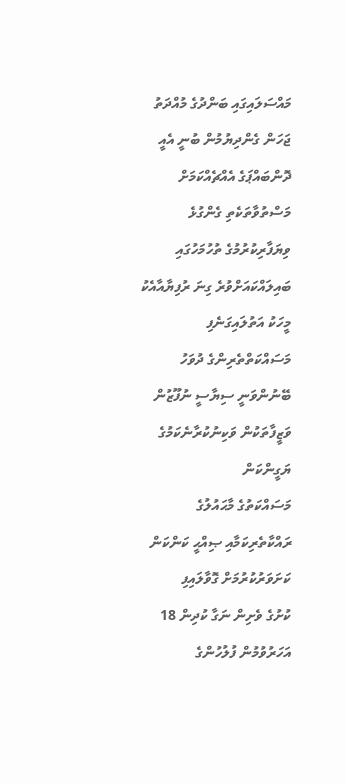މައްސަލައިގައި ބަންދުގެ މުއްދަތު ޖަހަން ގެންދިޔުމުން ބުނީ އެއީ ދޮންބައްޕަގެ އެއްޗެއްކަމަށް
މަސްތުވާތަކެތި ގެންގުޅެ ވިޔަފާރިކުރުމުގެ ތުހުމަހުގައި ބައިލައްކައަށްވުރެ ގިނަ ރުފިޔާއާއެކު މީހަކު އަތުލައިގަނެފި
މަސައްކަތްތެރިންގެ ދުވަހު ބޭނުންވަނީ ސިޔާސީ ނުފޫޒުން ވަޒީފާތަކުން ވަކިނުކުރާނެކަމުގެ ޔަގީންކަން
މަސައްކަތުގެ މާޙައުލުގެ ރައްކާތެރިކަމާއި ޞިއްޙީ ކަންކަން ކަށަވަރުކުރުމަށް ގޮވާލައިފި
ކުށުގެ ވެށިން ނަގާ ކުދިން 18 އަހަރުވުމުން ފުލުހުންގެ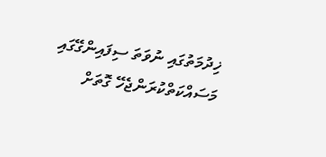ޚިދުމަތުގައި ނުވަތަ ސިފައިންގޭގައި މަސައްކަތްކުރަންޖެހޭ ގޮތަށް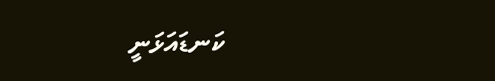ކަނޑައަޅަނީ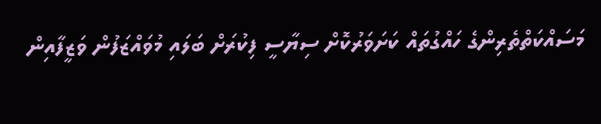މަސައްކަތްތެރިންގެ ހައްގުތައް ކަށަވަރުކޮށް ސިޔާސީ ފިކުރަށް ބަލައި މުވައްޒަފުން ވަޒީފާއިން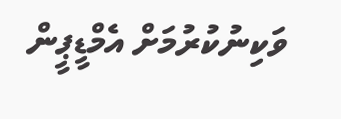ވަކިނުކުރުމަށް އެމްޑީޕީން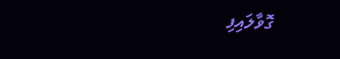ގޮވާލައިފި